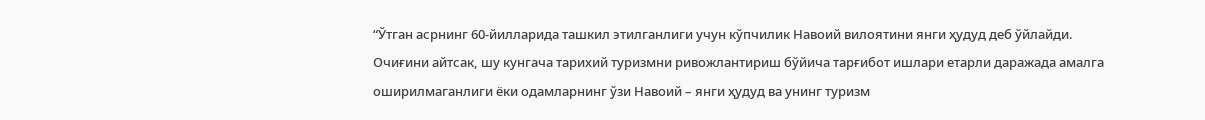“Ўтган асрнинг 60-йилларида ташкил этилганлиги учун кўпчилик Навоий вилоятини янги ҳудуд деб ўйлайди. Очиғини айтсак, шу кунгача тарихий туризмни ривожлантириш бўйича тарғибот ишлари етарли даражада амалга оширилмаганлиги ёки одамларнинг ўзи Навоий – янги ҳудуд ва унинг туризм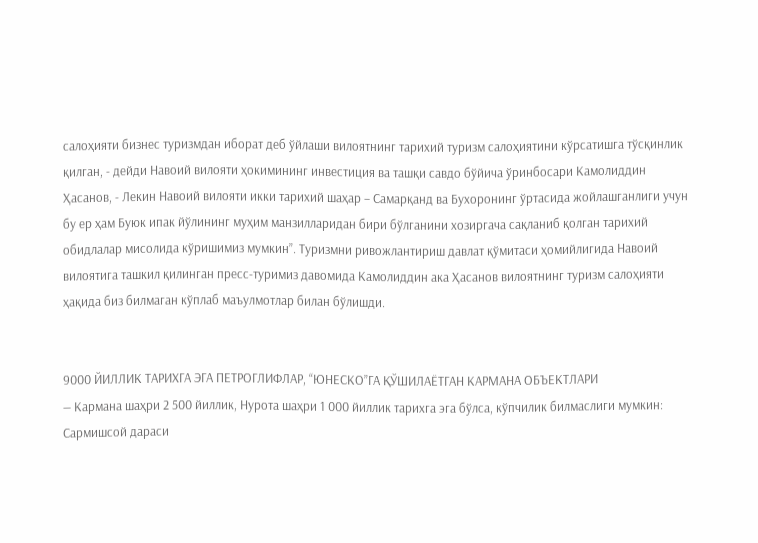салоҳияти бизнес туризмдан иборат деб ўйлаши вилоятнинг тарихий туризм салоҳиятини кўрсатишга тўсқинлик қилган, - дейди Навоий вилояти ҳокимининг инвестиция ва ташқи савдо бўйича ўринбосари Камолиддин Ҳасанов, - Лекин Навоий вилояти икки тарихий шаҳар – Самарқанд ва Бухоронинг ўртасида жойлашганлиги учун бу ер ҳам Буюк ипак йўлининг муҳим манзилларидан бири бўлганини хозиргача сақланиб қолган тарихий обидлалар мисолида кўришимиз мумкин”. Туризмни ривожлантириш давлат қўмитаси ҳомийлигида Навоий вилоятига ташкил қилинган пресс-туримиз давомида Камолиддин ака Ҳасанов вилоятнинг туризм салоҳияти ҳақида биз билмаган кўплаб маъулмотлар билан бўлишди.


9000 ЙИЛЛИК ТАРИХГА ЭГА ПЕТРОГЛИФЛАР, “ЮНЕСКО”ГА ҚЎШИЛАЁТГАН КАРМАНА ОБЪЕКТЛАРИ
— Кармана шаҳри 2 500 йиллик, Нурота шаҳри 1 000 йиллик тарихга эга бўлса, кўпчилик билмаслиги мумкин: Сармишсой дараси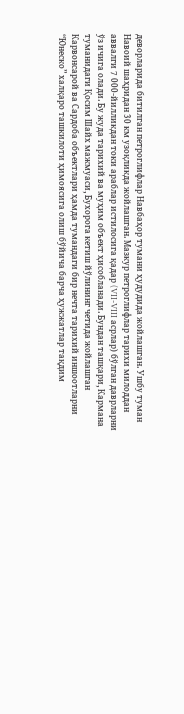деворларида битилган петроглифлар Навбаҳор тумани ҳудудида жойлашган. Ушбу туман Навоий шаҳридан 30 км узоқликда жойлашган. Мазкур петроглифлар тарихи милоддан аввалги 7 000-йилликдан токи араблар истилосига қадар (VII-VIII асрлар) бўлган даврларни ўз ичига олади. Бу жуда тарихий ва муҳим объект ҳисобланади. Бундан ташқари, Кармана туманидаги Қосим Шайх мажмуаси, Бухорога кетиш йўлининг четида жойлашган Карвонсарой ва Сардоба объектлари ҳамда тумандаги бир нечта тарихий иншоотларни “Юнеско” халқаро ташкилоти ҳимоясига олиш бўйича барча ҳужжатлар тақдим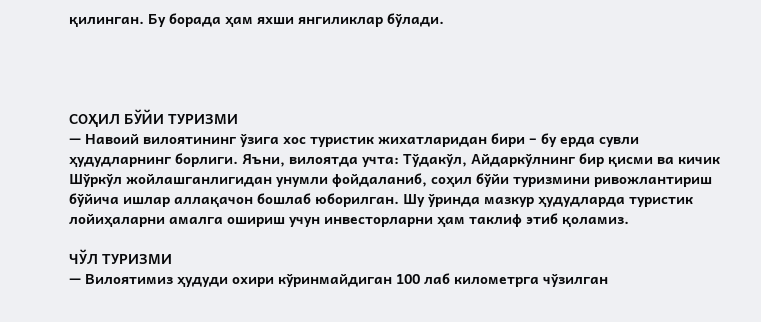қилинган. Бу борада ҳам яхши янгиликлар бўлади.




СОҲИЛ БЎЙИ ТУРИЗМИ
— Навоий вилоятининг ўзига хос туристик жихатларидан бири – бу ерда сувли ҳудудларнинг борлиги. Яъни, вилоятда учта: Тўдакўл, Айдаркўлнинг бир қисми ва кичик Шўркўл жойлашганлигидан унумли фойдаланиб, соҳил бўйи туризмини ривожлантириш бўйича ишлар аллақачон бошлаб юборилган. Шу ўринда мазкур ҳудудларда туристик лойиҳаларни амалга ошириш учун инвесторларни ҳам таклиф этиб қоламиз.

ЧЎЛ ТУРИЗМИ
— Вилоятимиз ҳудуди охири кўринмайдиган 100 лаб километрга чўзилган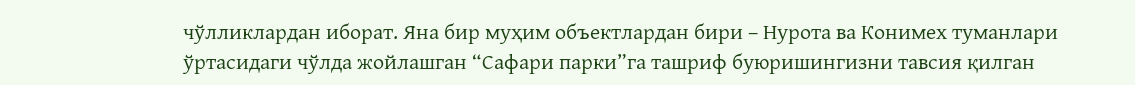чўлликлардан иборат. Яна бир муҳим объектлардан бири – Нурота ва Конимех туманлари ўртасидаги чўлда жойлашган “Сафари парки”га ташриф буюришингизни тавсия қилган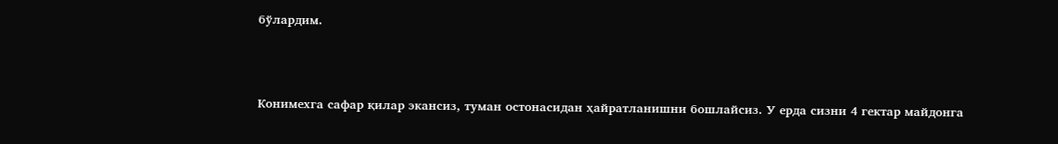бўлардим.



Конимехга сафар қилар экансиз, туман остонасидан ҳайратланишни бошлайсиз. У ерда сизни 4 гектар майдонга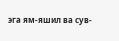эга ям-яшил ва сув-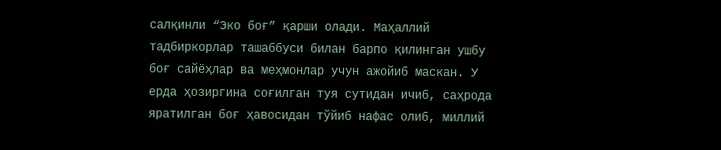салқинли “Эко боғ” қарши олади. Маҳаллий тадбиркорлар ташаббуси билан барпо қилинган ушбу боғ сайёҳлар ва меҳмонлар учун ажойиб маскан. У ерда ҳозиргина соғилган туя сутидан ичиб, саҳрода яратилган боғ ҳавосидан тўйиб нафас олиб, миллий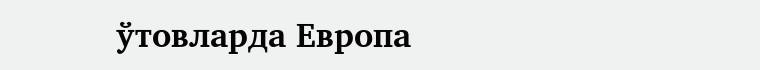ўтовларда Европа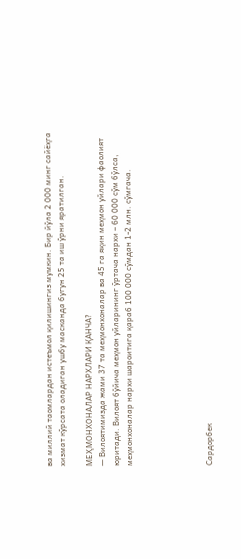ва миллий таомлардан истеъмол қилишингиз мумкин. Бир йўла 2 000 минг сайёҳга хизмат кўрсата оладиган ушбу масканда бугун 25 та иш ўрни яратилган.

МЕҲМОНХОНАЛАР НАРХЛАРИ ҚАНЧА?
— Вилоятимизда жами 37 та меҳмонхоналар ва 45 га яқин меҳмон уйлари фаолият юритади. Вилоят бўйича меҳмон уйларининг ўртача нархи – 60 000 сўм бўлса, меҳмонхоналар нархи шароитига қараб 100 000 сўмдан 1-2 млн. сўмгача.





Сардорбек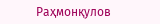Раҳмонқулов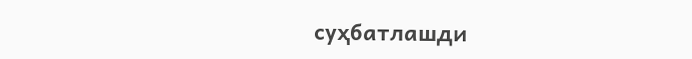суҳбатлашди